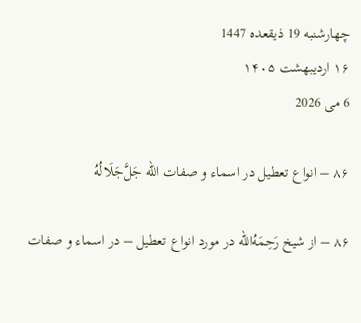چهارشنبه 19 ذیقعده 1447
۱۶ اردیبهشت ۱۴۰۵
6 می 2026

۸۶ – انواع تعطیل در اسماء و صفات الله جَلَّ‌جَلَالُهُ

۸۶ – از شیخ رَحِمَهُ‌الله در مورد انواع تعطیل – در اسماء و صفات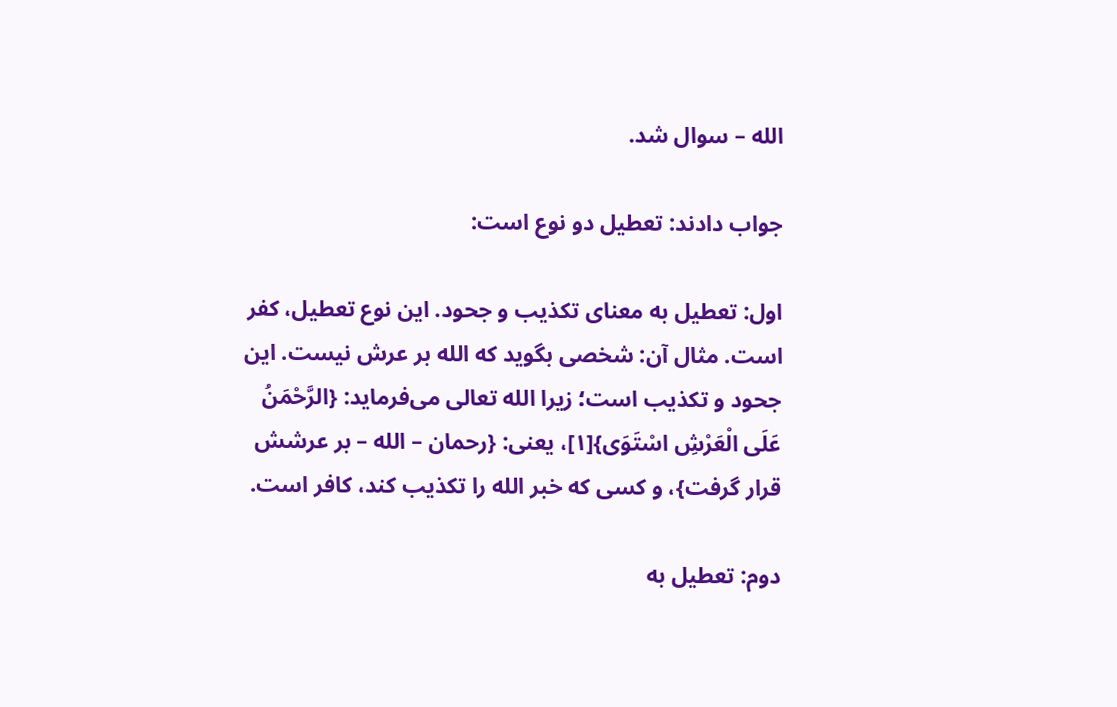الله – سوال شد.

جواب دادند: تعطیل دو نوع است:

اول: تعطیل به معنای تکذیب و جحود. این نوع تعطیل، کفر است. مثال آن: شخصی بگوید که الله بر عرش نیست. این جحود و تکذیب است؛ زیرا الله تعالی می‌فرماید: {الرَّحْمَنُ عَلَى الْعَرْشِ اسْتَوَى}[۱]، یعنی: {رحمان – الله – بر عرشش قرار گرفت}، و کسی که خبر الله را تکذیب کند، کافر است.

دوم: تعطیل به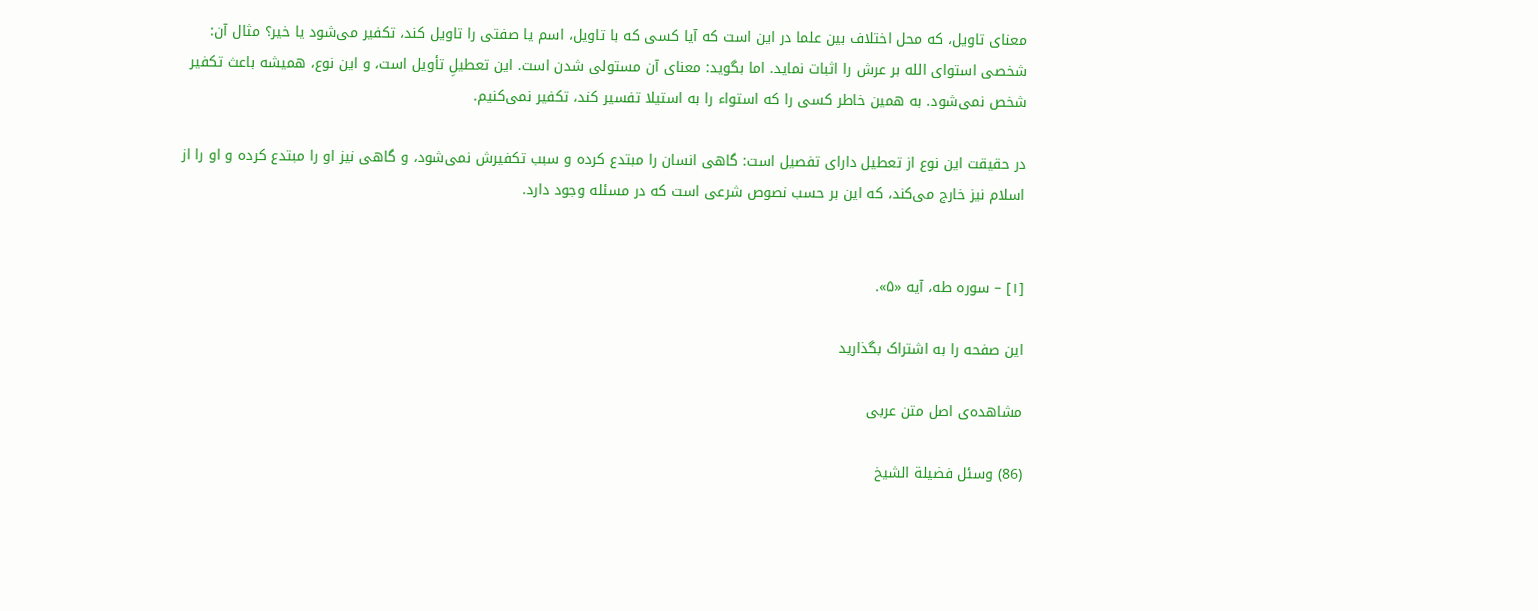معنای تاویل، که محل اختلاف بین علما در این است که آیا کسی که با تاویل، اسم یا صفتی را تاویل کند، تکفیر می‌شود یا خیر؟ مثال آن: شخصی استوای الله بر عرش را اثبات نماید. اما بگوید: معنای آن مستولی شدن است. این تعطیلِ تأویل است، و این نوع، همیشه باعث تکفیر شخص نمی‌شود. به همین خاطر کسی را که استواء را به استیلا تفسیر کند، تکفیر نمی‌کنیم.

در حقیقت این نوع از تعطیل دارای تفصیل است: گاهی انسان را مبتدع کرده و سبب تکفیرش نمی‌شود، و گاهی نیز او را مبتدع کرده و او را از اسلام نیز خارج می‌کند، که این بر حسب نصوص شرعی است که در مسئله وجود دارد.


[۱] – سوره طه، آیه «۵».

این صفحه را به اشتراک بگذارید

مشاهده‌ی اصل متن عربی

(86) وسئل فضيلة الشيخ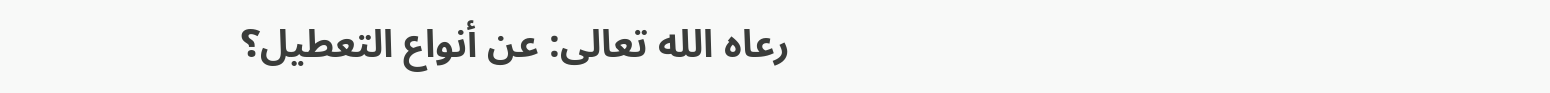رعاه الله تعالى: عن أنواع التعطيل؟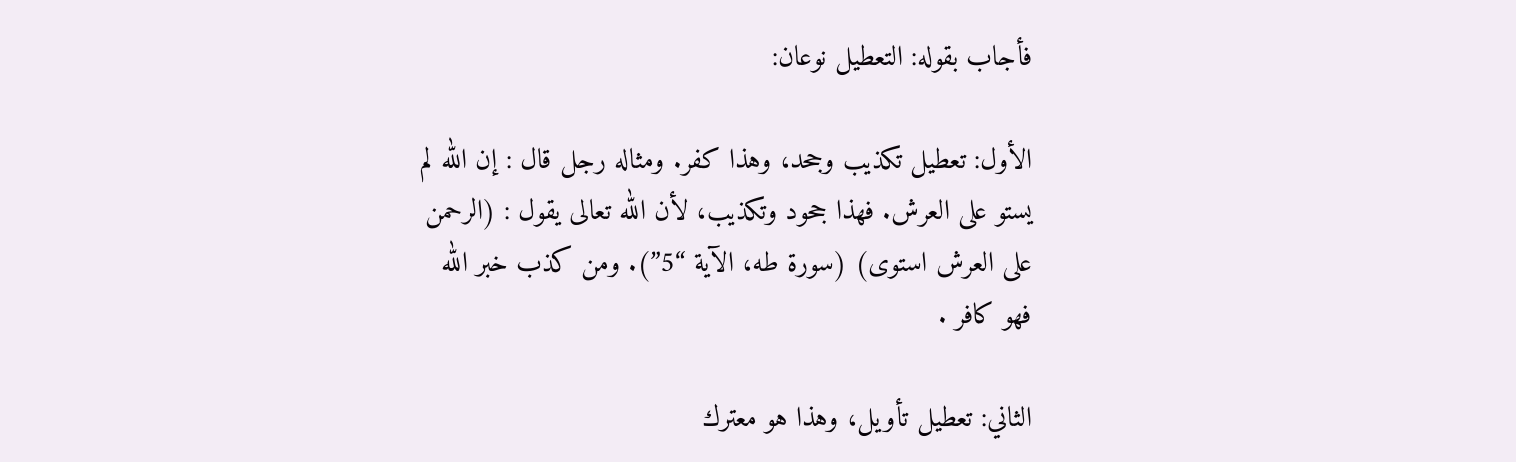فأجاب بقوله: التعطيل نوعان:

الأول: تعطيل تكذيب وجحد، وهذا كفر. ومثاله رجل قال : إن الله لم يستو على العرش. فهذا جحود وتكذيب، لأن الله تعالى يقول : (الرحمن على العرش استوى) (سورة طه، الآية “5”). ومن كذب خبر الله فهو كافر .

الثاني: تعطيل تأويل، وهذا هو معترك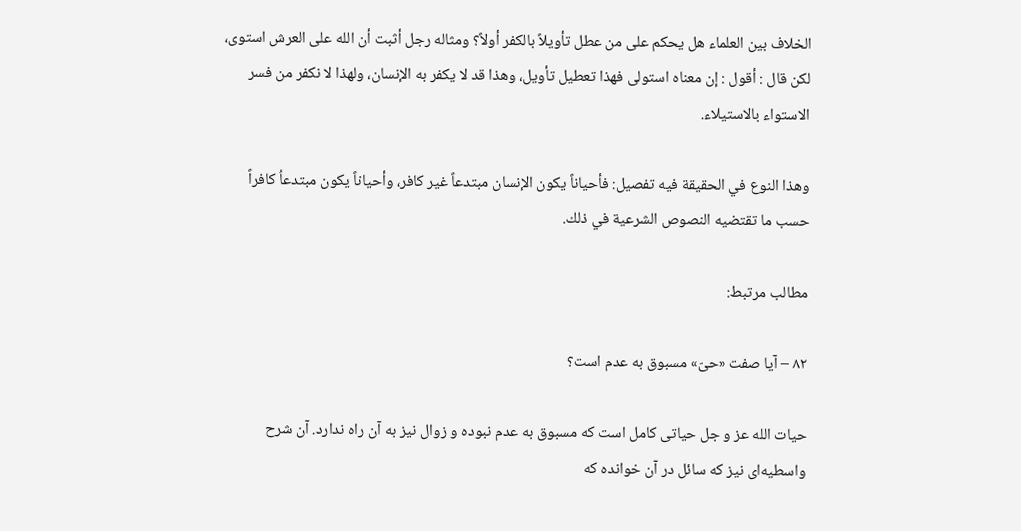الخلاف بين العلماء هل يحكم على من عطل تأويلاً بالكفر أولاً؟ ومثاله رجل أثبت أن الله على العرش استوى، لكن قال : أقول : إن معناه استولى فهذا تعطيل تأويل، وهذا قد لا يكفر به الإنسان، ولهذا لا نكفر من فسر الاستواء بالاستيلاء.

وهذا النوع في الحقيقة فيه تفصيل: فأحياناً يكون الإنسان مبتدعاً غير كافر، وأحياناً يكون مبتدعاُ كافراً حسب ما تقتضيه النصوص الشرعية في ذلك.

مطالب مرتبط:

۸۲ – آیا صفت «حیّ» مسبوق به عدم است؟

حیات الله عز و جل حیاتی کامل است که مسبوق به عدم نبوده و زوال نیز به آن راه ندارد. آن شرح واسطیه‌ای نیز که سائل در آن خوانده که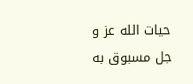حیات الله عز و جل مسبوق به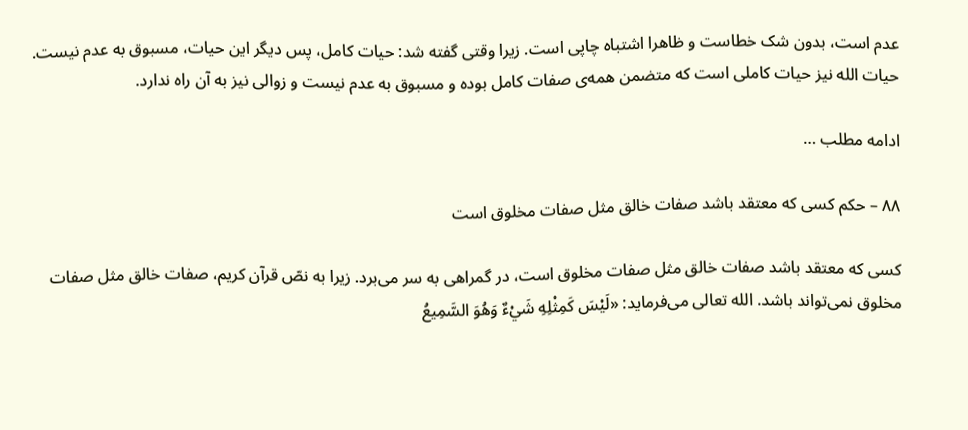عدم است، بدون شک خطاست و ظاهرا اشتباه چاپی است. زیرا وقتی گفته شد: حیات کامل، پس دیگر این حیات، مسبوق به عدم نیست. حیات الله نیز حیات کاملی است که متضمن همه‌ی صفات کامل بوده و مسبوق به عدم نیست و زوالی نیز به آن راه ندارد.

ادامه مطلب …

۸۸ – حکم کسی که معتقد باشد صفات خالق مثل صفات مخلوق است

کسی که معتقد باشد صفات خالق مثل صفات مخلوق است، در گمراهی به سر می‌برد. زیرا به نصّ قرآن کریم، صفات خالق مثل صفات مخلوق نمی‌تواند باشد. الله تعالی می‌فرماید: «لَيْسَ كَمِثْلِهِ شَيْءٌ وَهُوَ السَّمِيعُ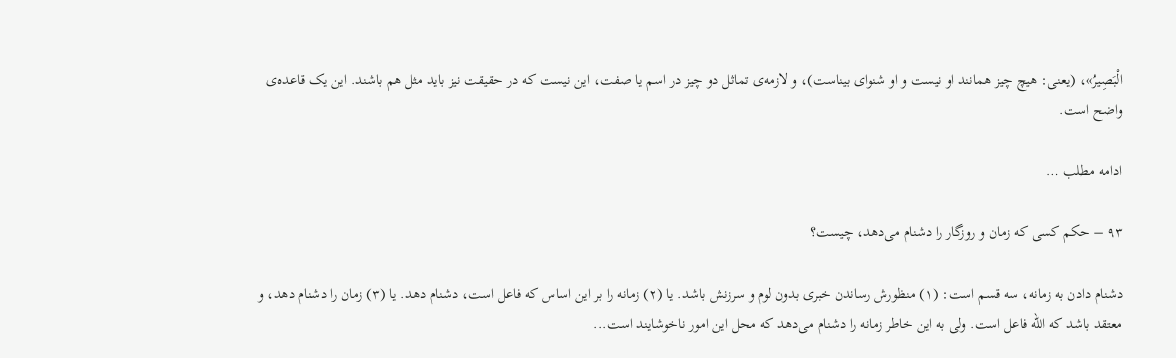الْبَصِيرُ»، (یعنی: هیچ چیز همانند او نیست و او شنوای بیناست)، و لازمه‌ی تماثل دو چیز در اسم یا صفت، این نیست که در حقیقت نیز باید مثل هم باشند. این یک قاعده‌ی واضح است.

ادامه مطلب …

۹۳ – حکم کسی که زمان و روزگار را دشنام می‌دهد، چیست؟

دشنام دادن به زمانه، سه قسم است: (۱) منظورش رساندن خبری بدون لوم و سرزنش باشد. یا (۲) زمانه را بر این اساس که فاعل است، دشنام دهد. یا (۳) زمان را دشنام دهد، و معتقد باشد که الله فاعل است. ولی به این خاطر زمانه را دشنام می‌دهد که محل این امور ناخوشایند است...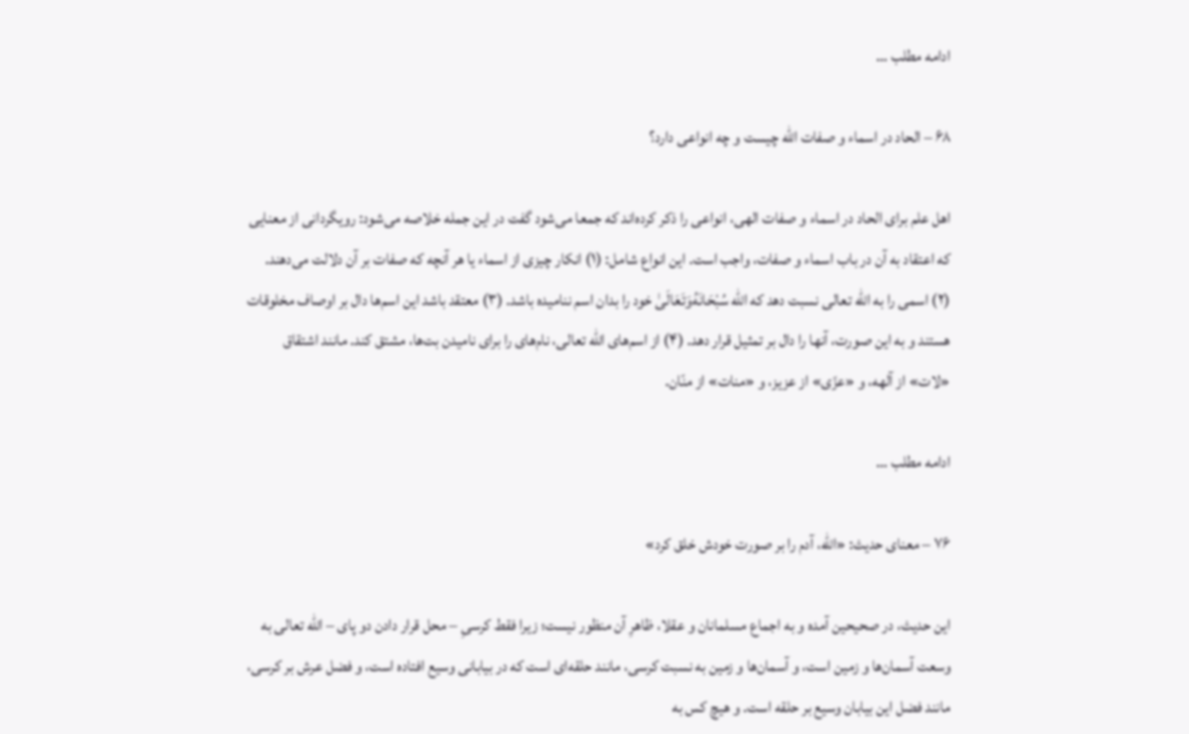ادامه مطلب …

۶۸ – الحاد در اسماء و صفات الله چیست و چه انواعی دارد؟

اهل علم برای الحاد در اسماء و صفات الهی، انواعی را ذکر کرده‌اند که جمعا می‌شود گفت در این جمله خلاصه می‌شود: رویگردانی از معنایی که اعتقاد به آن در باب اسماء و صفات، واجب است. این انواع شامل: (۱) انکار چیزی از اسماء یا هر آنچه که صفات بر آن دلالت می‌دهند. (۲) اسمی را به الله تعالی نسبت دهد که الله سُبْحَانَهُ‌وَتَعَالَىٰ خود را بدان اسم ننامیده باشد. (۳) معتقد باشد این اسم‌ها دال بر اوصاف مخلوقات هستند و به این صورت، آنها را دال بر تمثیل قرار دهد. (۴) از اسم‌های الله تعالی، نام‌های را برای نامیدن بت‌ها، مشتق کند. مانند اشتقاق «لات» از آلهه، و «عزّی» از عزیز، و «منات» از منّان.

ادامه مطلب …

۷۶ – معنای حدیث: «الله، آدم را بر صورت خودش خلق کرد»

این حدیث، در صحیحین آمده و به اجماع مسلمانان و عقلا، ظاهرِ آن منظور نیست؛ زیرا فقط کرسیِ – محل قرار دادن دو پای – الله تعالی به وسعت آسمان‌ها و زمین است، و آسمان‌ها و زمین به نسبت کرسی، مانند حلقه‌ای است که در بیابانی وسیع افتاده است، و فضل عرش بر کرسی، مانند فضل این بیابان وسیع بر حلقه است. و هیچ کس به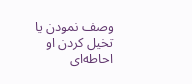وصف نمودن یا تخیل کردن او احاطه‌ای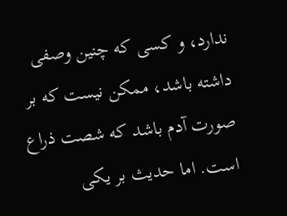ندارد، و کسی که چنین وصفی داشته باشد، ممکن نیست که بر صورت آدم باشد که شصت ذراع است. اما حدیث بر یکی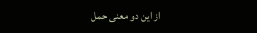از این دو معنی حمل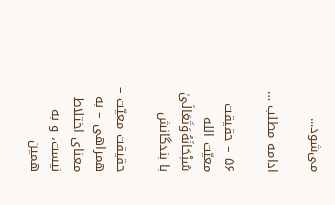می‌شود...

ادامه مطلب …

۵۶ – حقیقت معیّت الله سُبْحَانَهُ‌وَتَعَالَىٰ با بندگانش

حقیقت معیّت – همراهی – به معنای اختلاط نیست، و به همین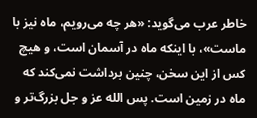خاطر عرب می‌گوید: «هر چه می‌رویم، ماه نیز با ماست»، با اینکه ماه در آسمان است، و هیچ کس از این سخن، چنین برداشت نمی‌کند که ماه در زمین است. پس الله عز و جل بزرگ‌تر و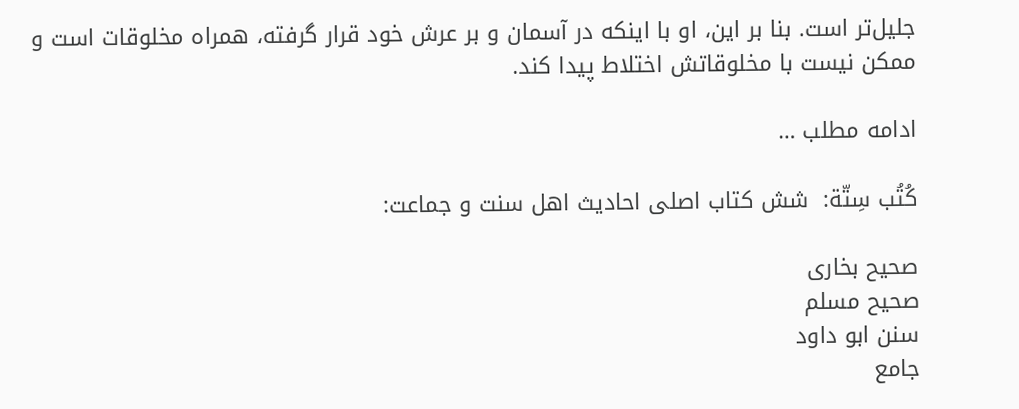جلیل‌تر است. بنا بر این، او با اینکه در آسمان و بر عرش خود قرار گرفته، همراه مخلوقات است و ممکن نیست با مخلوقاتش اختلاط پیدا کند.

ادامه مطلب …

کُتُب سِتّة:  شش کتاب اصلی احادیث اهل سنت و جماعت:

صحیح بخاری
صحیح مسلم
سنن ابو داود
جامع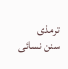ترمذی
سنن نسائی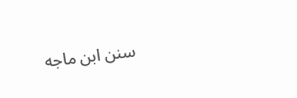سنن ابن ماجه